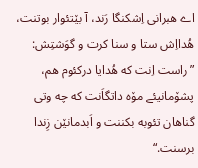اے هبرانی اِشکنگا رَند، آ بێتئوار بوتنت، هُدااِش ستا و سنا کرت و گوَشتِش: ”راست اِنت که هُدایا درکئوم هم، پشۆمانیئے مۆه داتگاَنت که چه وتی گناهان تئوبه بکننت و اَبدمانێن زِندا برسنت.“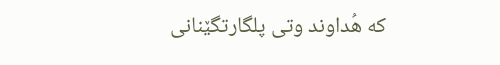که هُداوند وتی پلگارتگێنانی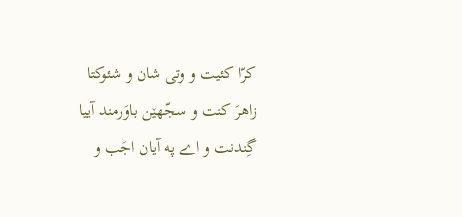کرّا کئیت و وتی شان و شئوکتا زاهرَ کنت و سجّهێن باوَرمند آییا گِندنت و اے په آیان اجَب و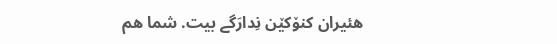هئیران کنۆکێن نِدارَگے بیت. شما هم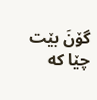گۆنَ بێت چێا که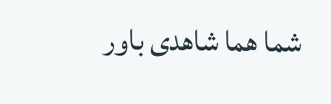شما هما شاهدی باور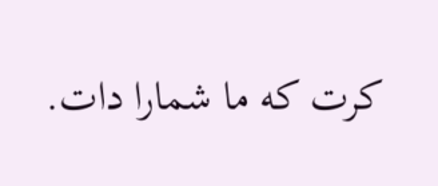کرت که ما شمارا دات.